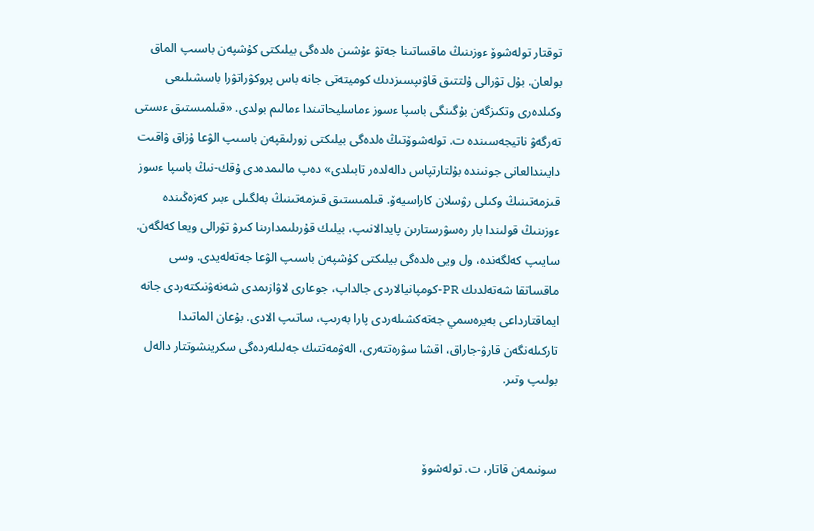توقتار تولەشوۆ ءوزىنىڭ ماقساتىنا جەتۋ ءۇشىن ەلدەگى بيلىكتى كۇشپەن باسىپ الماق بولعان. بۇل تۋرالى ۇلتتىق قاۋىپسىزدىك كوميتەتى جانە باس پروكۋراتۋرا باسشىلىعى وكىلدەرى وتكىزگەن بۇگىنگى باسپا ءسوز ءماسليحاتىندا ءمالىم بولدى. «قىلمىستىق ءىستى تەرگەۋ ناتيجەسىندە ت. تولەشوۆتىڭ ەلدەگى بيلىكتى زورلىقپەن باسىپ الۋعا ۇزاق ۋاقىت دايىندالعانى جونىندە بۇلتارتپاس دالەلدەر تابىلدى» دەپ مالىمدەدى ۇقك-نىڭ باسپا ءسوز قىزمەتىنىڭ وكىلى رۋسلان كاراسيەۆ. قىلمىستىق قىزمەتىنىڭ بەلگىلى ءبىر كەزەڭىندە ءوزىنىڭ قولىندا بار رەسۋرستارىن پايدالانىپ، بيلىك قۇرىلىمدارىنا كىرۋ تۋرالى ويعا كەلگەن. سايىپ كەلگەندە، ول ويى ەلدەگى بيلىكتى كۇشپەن باسىپ الۋعا جەتەلەيدى. وسى ماقساتقا شەتەلدىك PR-كومپانيالاردى جالداپ، جوعارى لاۋازىمدى شەنەۋنىكتەردى جانە ايماقتارداعى بەيرەسمي جەتەكشىلەردى پارا بەرىپ، ساتىپ الادى. بۇعان الماتىدا تاركىلەنگەن قارۋ-جاراق، اقشا سۋرەتتەرى، الەۋمەتتىك جەلىلەردەگى سكرينشوتتار دالەل بولىپ وتىر.


سونىمەن قاتار، ت. تولەشوۆ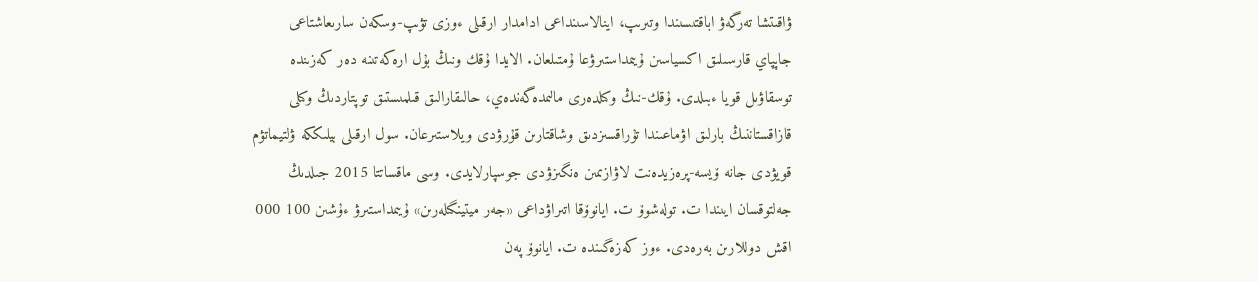ۋاقىتشا تەرگەۋ اباقتىسىندا وتىرىپ، اينالاسىنداعى ادامدار ارقىلى ءوزى تۋىپ-وسكەن سارىعاشتاعى جاپپاي قارسىلىق اكسياسىن ۇيىمداستىرۋعا ۇمتىلعان. الايدا ۇقك ونىڭ بۇل ارەكەتىنە دەر كەزىندە توسقاۋىل قويا ءبىلدى. ۇقك-نىڭ وكىلدەرى مالىمدەگەندەي، حالىقارالىق قىلمىستىق توپتاردىڭ وكىلى قازاقستاننىڭ بارلىق اۋماعىندا تۇراقسىزدىق وشاقتارىن قۇرۋدى ويلاستىرعان. سول ارقىلى بيلىككە ۋلتيماتۋم قويۋدى جانە ۆيسە-پرەزيدەنت لاۋازىمىن ەنگىزۋدى جوسپارلايدى. وسى ماقساتتا 2015 جىلدىڭ جەلتوقسان ايىندا ت. تولەشوۆ ت. ايانوۆقا اتىراۋداعى «جەر ميتينگىلەرىن» ۇيىمداستىرۋ ءۇشىن 100 000 اقش دوللارىن بەرەدى. ءوز كەزەگىندە ت. ايانوۆ پەن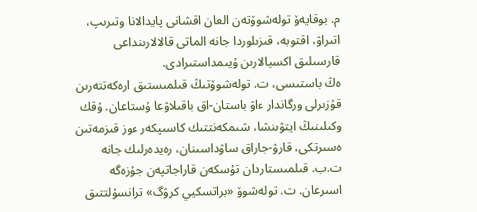م. بوقايەۆ تولەشوۆتەن العان اقشانى پايدالانا وتىرىپ، اتىراۋ، اقتوبە، قىزىلوردا جانە الماتى قالالارىنداعى قارسىلىق اكسيالارىن ۇيىمداستىرادى.
ەڭ باستىسى، ت. تولەشوۆتىڭ قىلمىستىق ارەكەتتەرىن قۇزىرلى ورگاندار ءاۋ باستان-اق باقىلاۋعا ۇستاعان. ۇقك وكىلىنىڭ ايتۋىنشا، شىمكەنتتىك كاسىپكەر ءوز قىزمەتىن ەسىرتكى، قارۋ-جاراق ساۋداسىنان، رەيدەرلىك جانە ت.ب. قىلمىستاردان تۇسكەن قاراجاتپەن جۇزەگە اسىرعان. ت. تولەشوۆ «براتسكيي كرۋگ» ترانسۇلتتىق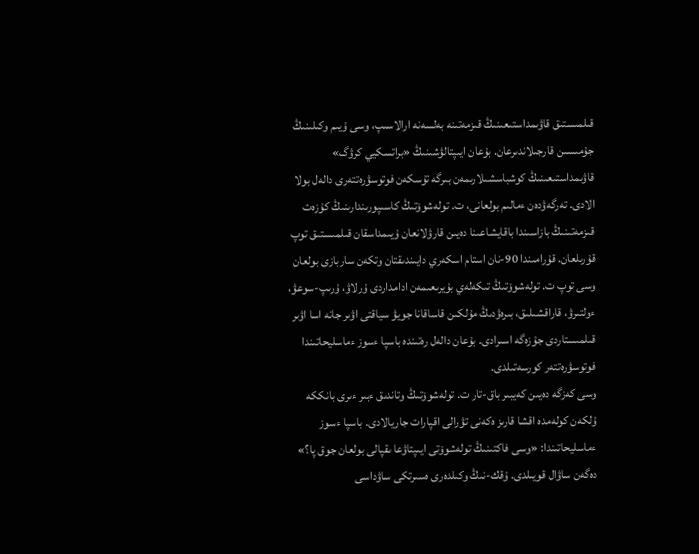قىلمىستىق قاۋىمداستىعىنىڭ قىزمەتىنە بەلسەنە ارالاسىپ، وسى ۇيىم وكىلىنىڭ جۇمىسىن قارجىلاندىرعان. بۇعان ايىپتالۋشىنىڭ «براتسكيي كرۋگ» قاۋىمداستىعىنىڭ كوشباسشىلارىمەن بىرگە تۇسكەن فوتوسۋرەتتەرى دالەل بولا الادى. تەرگەۋدەن ءمالىم بولعانى، ت. تولەشوۆتىڭ كاسىپورىندارىنىڭ كۇزەت قىزمەتىنىڭ بازاسىندا باقايشاعىنا دەيىن قارۋلانعان ۇيىمداسقان قىلمىستىق توپ قۇرىلعان. قۇرامىندا 90-نان استام اسكەري دايىندىقتان وتكەن ساربازى بولعان وسى توپ ت. تولەشوۆتىڭ تىكەلەي بۇيرىعىمەن ادامداردى ۇرلاۋ، ۇرىپ-سوعۋ، ءولتىرۋ، قاراقشىلىق، بىرەۋدىڭ مۇلكىن قاساقانا جويۋ سياقتى اۋىر جانە اسا اۋىر قىلمىستاردى جۇزەگە اسىرادى. بۇعان دالەل رەتىندە باسپا ءسوز ءماسليحاتىندا فوتوسۋرەتتەر كورسەتىلدى.
وسى كەزگە دەيىن كەيبىر باق-تار ت. تولەشوۆتىڭ وتاندىق ءبىر ءىرى بانككە ۇلكەن كولەمدە اقشا قارىز ەكەنى تۋرالى اقپارات جاريالادى. باسپا ءسوز
ءماسليحاتىندا: «وسى فاكتىنىڭ تولەشوۆتى ايىپتاۋعا ىقپالى بولعان جوق پا؟» دەگەن ساۋال قويىلدى. ۇقك-نىڭ وكىلدەرى ەسىرتكى ساۋداسى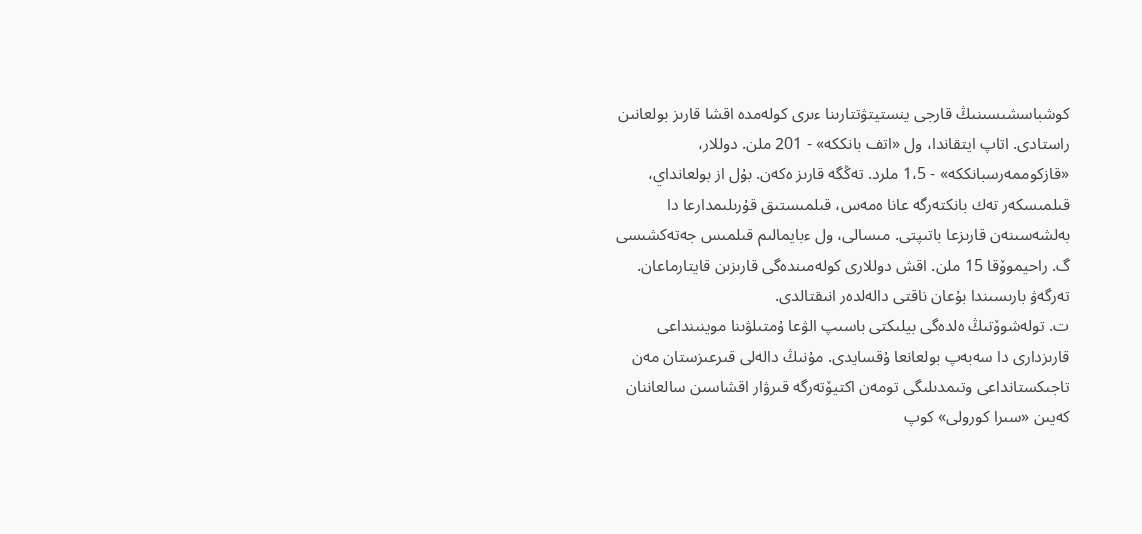كوشباسشىسىنىڭ قارجى ينستيتۋتتارىنا ءىرى كولەمدە اقشا قارىز بولعانىن راستادى. اتاپ ايتقاندا، ول «اتف بانككە» - 201 ملن. دوللار، «قازكوممەرسبانككە» - 1،5 ملرد. تەڭگە قارىز ەكەن. بۇل از بولعانداي، قىلمىسكەر تەك بانكتەرگە عانا ەمەس، قىلمىستىق قۇرىلىمدارعا دا بەلشەسىنەن قارىزعا باتىپتى. مىسالى، ول ءبايمالىم قىلمىس جەتەكشىسى گ. راحيموۆقا 15 ملن. اقش دوللارى كولەمىندەگى قارىزىن قايتارماعان. تەرگەۋ بارىسىندا بۇعان ناقتى دالەلدەر انىقتالدى.
ت. تولەشوۆتىڭ ەلدەگى بيلىكتى باسىپ الۋعا ۇمتىلۋىنا موينىنداعى قارىزدارى دا سەبەپ بولعانعا ۇقسايدى. مۇنىڭ دالەلى قىرعىزستان مەن تاجىكستانداعى وتىمدىلىگى تومەن اكتيۆتەرگە قىرۋار اقشاسىن سالعاننان كەيىن «سىرا كورولى» كوپ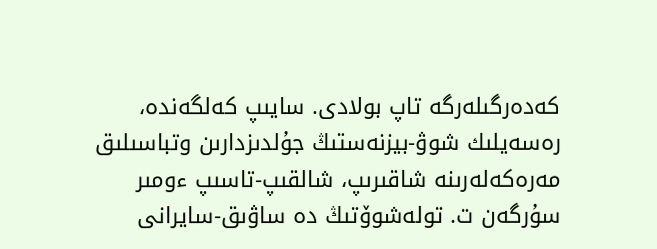كەدەرگىلەرگە تاپ بولادى. سايىپ كەلگەندە، رەسەيلىك شوۋ-بيزنەستىڭ جۇلدىزدارىن وتباسىلىق مەرەكەلەرىنە شاقىرىپ، شالقىپ-تاسىپ ءومىر سۇرگەن ت. تولەشوۆتىڭ دە ساۋىق-سايرانى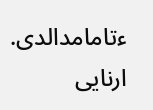ءتامامدالدى. ارنايى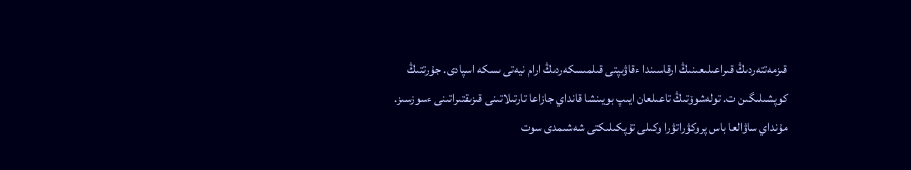قىزمەتتەردىڭ قىراعىلىعىنىڭ ارقاسىندا ءقاۋىپتى قىلمىسكەردىڭ ارام نيەتى ىسكە اسپادى. جۇرتتىڭ كوپشىلىگىن ت. تولەشوۆتىڭ تاعىلعان ايىپ بويىنشا قانداي جازاعا تارتىلاتىنى قىزىقتىراتىنى ءسوزسىز. مۇنداي ساۋالعا باس پروكۋراتۋرا وكىلى تۇپكىلىكتى شەشىمدى سوت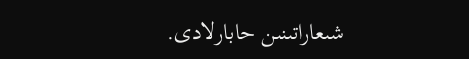شىعاراتىنىن حابارلادى.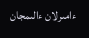ءامىرلان ءالىمجان